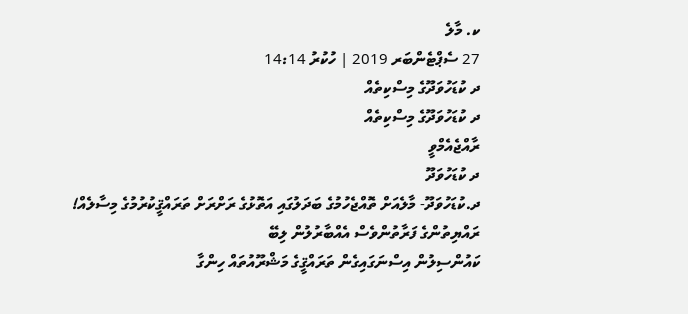ކ. މާލެ
27 ސެޕްޓެންބަރ 2019 | ހުކުރު 14:14
ދ ކުޑަހުވަދޫގެ މިސްކިތެއް
ދ ކުޑަހުވަދޫގެ މިސްކިތެއް
ރާއްޖެއެމްވީ
ދ ކުޑަހުވަދޫ
ދ.ކުޑަހުވަދޫ- މާލެއަށް ތޮއްޖެހުމުގެ ބަދަލުގައި އަތޮޅުގެ ރަށްރަށް ތަރައްޤީކުރުމުގެ މިސާލެއް!
ރައްޔިތުންގެ ފަރާތުންވެސް އެއްބާރުލުން ލިބޭ
ކައުންސިލުން އިސްނަގައިގެން ތަރައްޤީގެ މަޝްރޫއުތައް ހިންގާ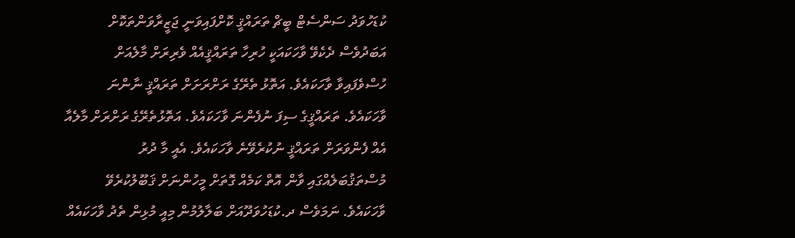ކުޑަހުވަދު ސަންސެޓް ބީޗް ތަރައްޤީ ކޮށްފައިވަނީ ޖަޒީރާވަންތަކޮށް
އަބަދުވެސް ދެކެވޭ ވާހަކައަކީ ހުރިހާ ތަރައްޤީއެއް ވެރިރަށް މާލެއަށް ހުސްވެފައިވާ ވާހަކައެވެ. އަތޮޅު ތެރޭގެ ރަށްރަށަށް ތަރައްޤީ ނާންނަ ވާހަކައެވެ. ތަރައްޤީގެ ސިފަ ނުފެންނަ ވާހަކައެވެ. އަތޮޅުތެރޭގެ ރަށްރަށް މާލެއާ އެއް ފެންވަރަށް ތަރައްޤީ ނުކުރެވޭނެ ވާހަކައެވެ. އެއީ މާ ދުރު މުސްތަޤުބަލެއްގައި ވާން އޮތް ކަމެއް ގޮތަށް މީހުންނަށް ޤަބޫލުކުރެވޭ ވާހަކައެވެ. ނަމަވެސް ދ.ކުޑަހުވަދޫއަށް ބަލާލުމުން މިއީ މުޅިން ތެދު ވާހަކައެއް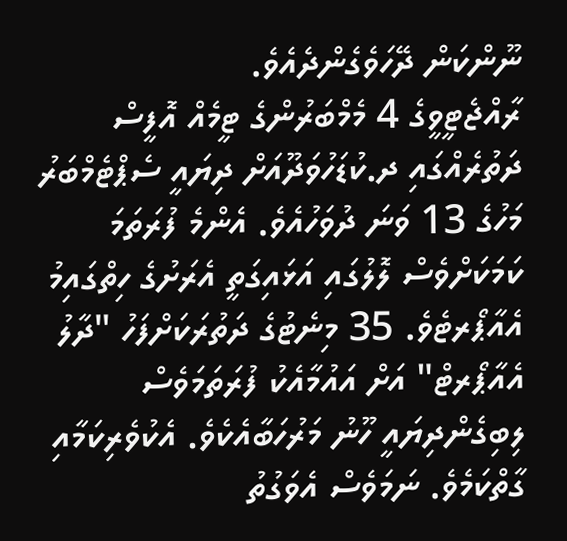ނޫންކަން ދޭހަވެގެންދެއެވެ.
ރާއްޖެޓީވީގެ 4 މެމްބަރުންގެ ޓީމެއް އޮފީސް ދަތުރެއްގައި ދ.ކުޑަހުވަދޫއަށް ދިޔައީ ސެޕްޓެމްބަރު މަހުގެ 13 ވަނަ ދުވަހުއެވެ. އެންމެ ފުރަތަމަ ކަމަކަށްވެސް ލޮލުގައި އަޅައިގަތީ އެރަށުގެ ހިތްގައިމު އެއާޕޯރޓެވެ. 35 މިނެޓުގެ ދަތުރަކަށްފަހު "ދާލު އެއާޕޯރޓް" އަށް އައުމާއެކު ފުރަތަމަވެސް ލިބިގެންދިޔައީ ހޫނު މަރުހަބާއެކެވެ. އެކުވެރިކަމާއި ގާތްކަމެވެ. ނަމަވެސް އެވަގުތު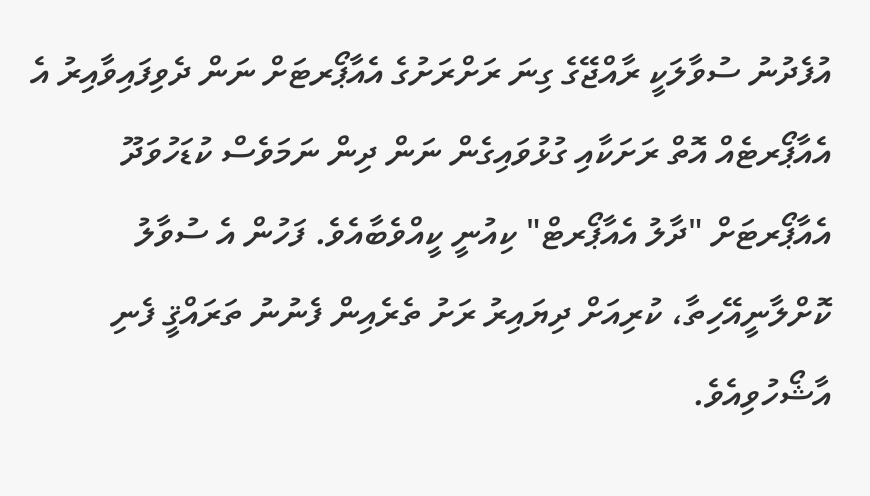އުފެދުނު ސުވާލަކީ ރާއްޖޭގެ ގިނަ ރަށްރަށުގެ އެއާޕޯރޓަށް ނަން ދެވިފައިވާއިރު އެ އެއާޕޯރޓެއް އޮތް ރަށަކާއި ގުޅުވައިގެން ނަން ދިން ނަމަވެސް ކުޑަހުވަދޫ އެއާޕޯރޓަށް "ދާލު އެއާޕޯރޓް" ކިއުނީ ކީއްވެބާއެވެ. ފަހުން އެ ސުވާލު ކޮށްލާނީއޭހިތާ، ކުރިއަށް ދިޔައިރު ރަށު ތެރެއިން ފެނުނު ތަރައްޤީ ފެނި އާޝޯހުވިއެވެ.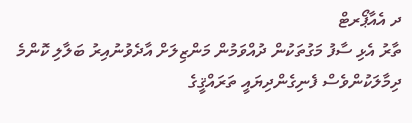ދ އެއާޕޯރޓް
ތާރު އެޅި ސާފު މަގުތަކުން ދުއްވަމުން މަންޒިލަށް އާދެވުނުއިރު ބަލާލި ކޮންމެ ދިމާލަކުންވެސް ފެނިގެންދިޔައީ ތަރައްޤީގެ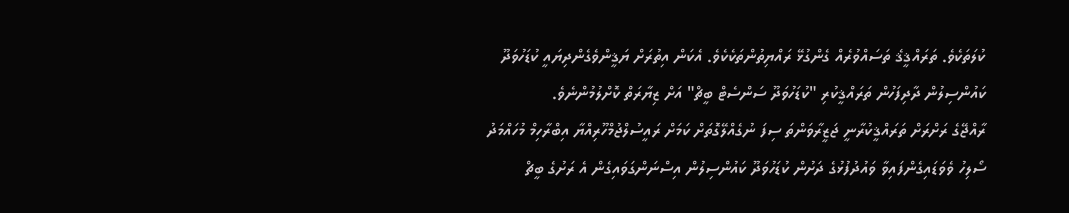ކުލަތަކެވެ. ތަރައްޤީޤެ ތަސައްވުރެއް ގެންގުޅޭ ރައްޔިތުންތަކެކެވެ. އެކަން އިތުރަށް ޔަޤީންވެގެންދިޔައީ ކުޑަހުވަދޫ ކައުންސިލުން ދާދިފަހުން ތަރައްޤީކުރި "ކުޑަހުވަދޫ ސަންސެޓް ބީޗް" އަށް ޒިޔާރަތް ކޮށްލުމުންނެވެ.
ރާއްޖޭގެ ރަށްރަށް ތަރައްޤީކުރާނީ ޖަޒީރާވަންތަ ސިފަ ނުގެއްލޭގޮތަށް ކަމަށް ރައީސުލްޖުމްހޫރިއްޔާ އިބްރާހިމް މުހައްމަދު ސޯލިހު ވެވަޑައިގެންފައިވާ ވައުދުފުޅުގެ ދަށުން ކުޑަހުވަދޫ ކައުންސިލުން އިސްނަންގަވައިގެން އެ ރަށުގެ ބީޗް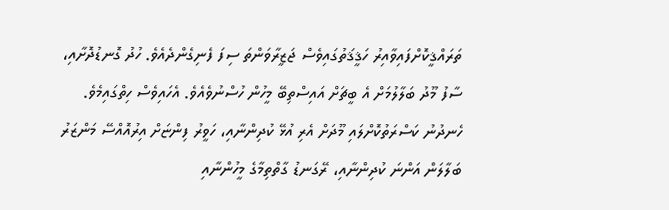ތަރައްޤީކޮށްފައިވާއިރު ހަޤީޤަތުގައިވެސް ޖަޒީރާވަންތަ ސިފަ ފެނިގެންދެއެވެ. ހުދު ގޮނޑުދޮށާއި، ސާފު މޫދު ބަލާލުމަށް އެ ބީޗަށް އައިސްތިބޭ މީހުން ހުސްނުވެއެވެ. އެހައިވެސް ހިތްގައިމެވެ. ހެނދުނު ކަސްރަތުކޮށްލައި މޫދަށް އެރި އުޅޭ ކުދިންނާއި، ހަވީރު ފިންޏަށް އިރުއޮއްސޭ މަންޒަރު ބަލާލަން އަންނަ ކުދިންނާއި، ރޭގަނޑު ގާތްތިމާގެ މީހުންނާއި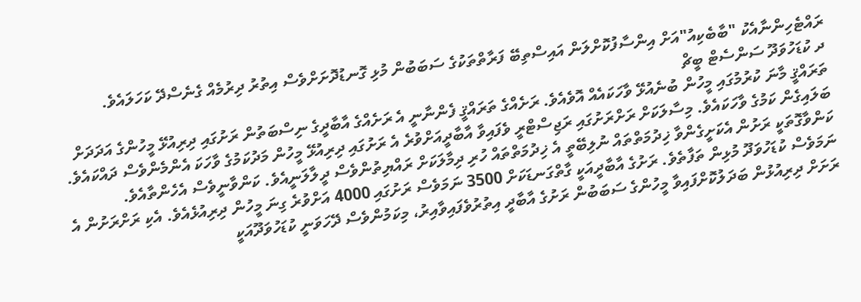ރައްޓެހިންނާއެކު "ބާބެކިއު"އަށް އިންސާފުކޮށްލަން އައިސްތިބޭ ފަރާތްތަކުގެ ސަބަބުން މުޅި ގޮނޑުދޮށަށްވެސް އިތުރު ދިރުމެއް ގެނެސްދޭ ކަހަލައެވެ.
ދ ކުޑަހުވަދޫ ސަންސެޓް ބީޗް
ތަރައްޤީ މާނަ ކުރުމުގައި މީހުން ބުނެއުޅޭ ވާހަކައެއް އޮވެއެވެ. ރަށެއްގެ ތަރައްޤީ ފެންނާނީ އެ ރަށެއްގެ އާބާދީގެ ނިސްބަތުން ރަށުގައި ދިރިއުޅޭ މީހުންގެ އަދަދަށް ބަލައިގެން ކަމުގެ ވާހަކައެވެ. މިސާލަކަށް ރަށްރަށުގައި ރަޖިސްޓްރީ ވެފައިވާ އާބާދީއަށްވުރެ އެ ރަށުގައި ދިރިއުޅޭ މީހުން މަދުކަމުގެ ވާހަކަ އެންމެންވެސް ދައްކައެވެ. ކަންވާގޮތަކީ ރަށުން އެކަށީގެންވާ ޚިދުމަތްތައް ނުލިބޭތީ އެ ޚިދުމަތްތައް ހުރި ދިމާލަކަށް ރައްޔިތުންވެސް ދީލާލަނީއެވެ. ކަންވާނީވެސް އެހެންތާއެވެ.
ނަމަވެސް ކުޑަހުވަދޫ މުޅިން ތަފާތެވެ. ރަށުގެ އާބާދީއަކީ ގާތްގަނޑަކަށް 3500 ނަމަވެސް ރަށުގައި 4000 އަށްވުރެ ގިނަ މީހުން ދިރިއުޅެއެވެ. އެކި ރަށްރަށުން އެ ރަށަށް ދިރިއުޅުން ބަދަލުކޮށްފައިވާ މީހުންގެ ސަބަބުން ރަށުގެ އާބާދީ އިތުރުވެފައިވާއިރު، މިކަމުންވެސް ދޭހަވަނީ ކުޑަހުވަދޫއަކީ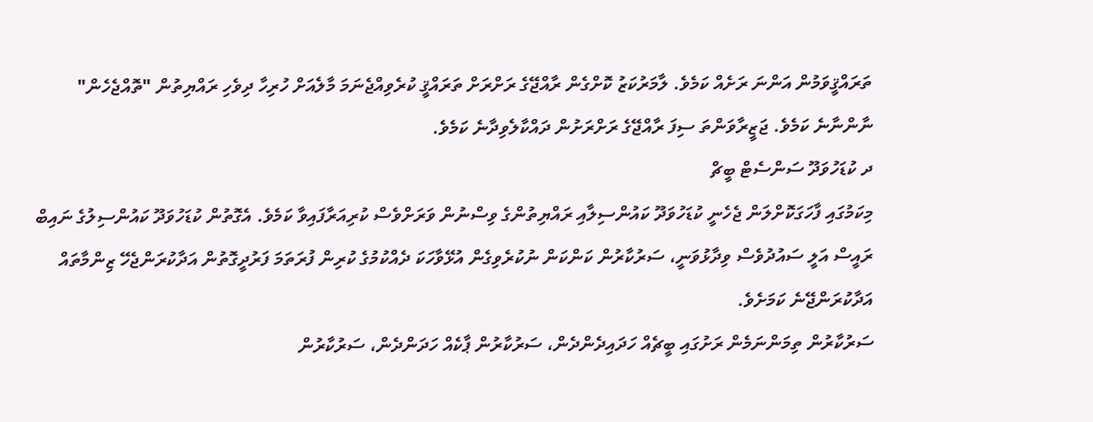ތަރައްޤީވަމުން އަންނަ ރަށެއް ކަމެވެ. ލާމަރުކަޒު ކޮށްގެން ރާއްޖޭގެ ރަށްރަށް ތަރައްޤީ ކުރެވިއްޖެނަމަ މާލެއަށް ހުރިހާ ދިވެހި ރައްޔިތުން "ތޮއްޖެހެން" ނާންނާނެ ކަމެވެ. ޖަޒީރާވަންތަ ސިފަ ރާއްޖޭގެ ރަށްރަށުން ދައްކާލެވިދާނެ ކަމެވެ.
ދ ކުޑަހުވަދޫ ސަންސެޓް ބީޗް
މިކަމުގައި ފާހަގަކޮށްލަން ޖެހެނީ ކުޑަހުވަދޫ ކައުންސިލާއި ރައްޔިތުންގެ ވިސްނުން ވަރަށްވެސް ކުރިއަރާފައިވާ ކަމެވެ. އެގޮތުން ކުޑަހުވަދޫ ކައުންސިލުގެ ނައިބް ރައީސް އަލީ ސައުދުވެސް ވިދާޅުވަނީ، ސަރުކާރުން ކަންކަން ނުކުރެވިގެން އުޅޭވާހަކަ ދެއްކުމުގެ ކުރިން ފުރަތަމަ ފަރުދީގޮތުން އަދާކުރަންޖެހޭ ޒިންމާތައް އަދާކުރަންޖޭނެ ކަމަށެވެ.
ސަރުކާރުން ތިމަންނަމެން ރަށުގައި ބީޗެއް ހަދައިދެންދެން، ސަރުކާރުން ޕާކެއް ހަދަންދެން، ސަރުކާރުން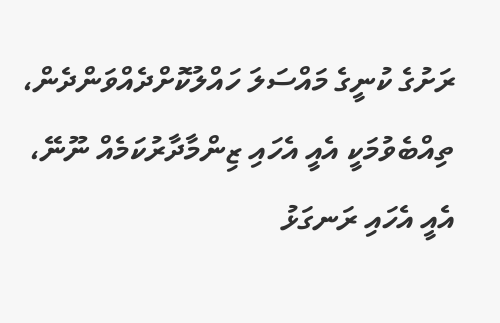ރަށުގެ ކުނީގެ މައްސަލަ ހައްލުކޮށްދެއްވަންދެން، ތިއްބެވުމަކީ އެއީ އެހައި ޒިންމާދާރުކަމެއް ނޫނޭ، އެއީ އެހައި ރަނގަޅު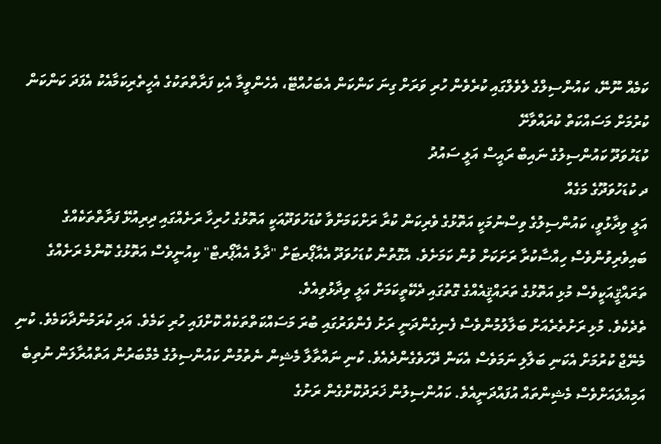ކަމެއް ނޫނޭ، ކައުންސިލްގެ ލެވެލްގައި ކުރެވެން ހުރި ވަރަށް ގިނަ ކަންކަން އެބަހުއްޓޭ، އެހެންވީމާ އެކި ފަރާތްތަކުގެ އެހީތެރިކަމާއެކު އެފަދަ ކަންކަން ކުރުމަށް މަސައްކަތް ކުރައްވާށޭ
ކުޑަހުވަދޫ ކައުންސިލުގެ ނައިބް ރައީސް އަލީ ސައުދު
ދ ކުޑަހުވަދޫގެ މަގެއް
އަލީ ވިދާޅުވީ، ކައުންސިލުގެ ވިސްނުމަކީ އަތޮޅުގެ ވެރިކަން ކުރާ ރަށްކަމަށްވާ ކުޑަހުވަދޫއަކީ އަތޮޅުގެ ހުރިހާ ރަށެއްގައި ދިރިއުޅޭ ފަރާތްތަކެއްގެ ބައިވެރިވުންވެސް ހިއްސާކުރާ ރަށަކަށް ވުން ކަމަށެވެ. އެގޮތުން ކުޑަހުވަދޫ އެއާޕޯރޓަށް "ދާލު އެއާޕޯރޓް" ކިއުނީވެސް އަތޮޅުގެ ކޮންމެ ރަށެއްގެ ތަރައްޤީއަކީވެސް މުޅި އަތޮޅުގެ ތަރައްޤީއެއްގެ ގޮތުގައި ދެކޭތީކަމަށް އަލީ ވިދާޅުވިއެވެ.
ތެދެކެވެ. މުޅި ރަށުތެރެއަށް ބަލާލުމުންވެސް ފެނިގެންދަނީ ރަށު ފެންވަރުގައި ބުރަ މަސައްކަތްތަކެއް ކޮށްފައި ހުރި ކަމެވެ. އަދި ކުރަމުންދާކަމެވެ. ކުނި މެނޭޖް ކުރުމަށް އެކަނި ބަލާލި ނަމަވެސް އެކަން ދޭހަވެގެންދެއެވެ. ކުނި ނައްތާލާ މެޝިން ނެތުމުން ކައުންސިލުގެ މެމްބަރުން އަތްއުރާލަން ނުތިބެ އަމިއްލައަށްވެސް މެޝިންތައް އުފައްދަނީއެވެ. ކައުންސިލުން ޚަރަދުކޮށްގެން ރަށުގެ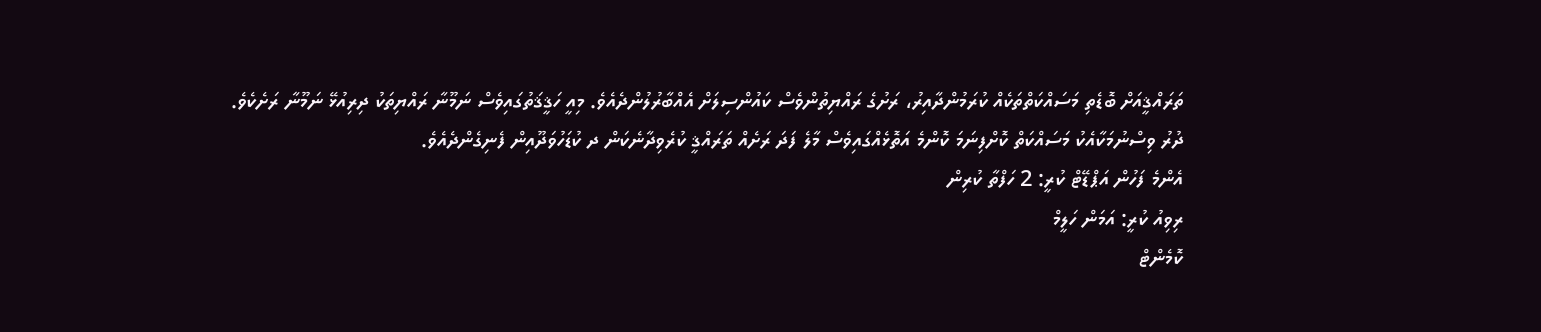ތަރައްޤީއަށް ބޮޑެތި މަސައްކަތްތަކެއް ކުރަމުންދާއިރު، ރަށުގެ ރައްޔިތުންވެސް ކައުންސިލަށް އެއްބާރުލުންދެއެވެ. މިއީ ހަޤީޤަތުގައިވެސް ނަމޫނާ ރައްޔިތަކު ދިރިއުޅޭ ނަމޫނާ ރަށެކެވެ. ދުރު ވިސްނުމަކާއެކު މަސައްކަތް ކޮށްފިނަމަ ކޮންމެ އަތޮޅެއްގައިވެސް މާލެ ފަދަ ރަށެއް ތަރައްޤީ ކުރެވިދާނެކަން ދ ކުޑަހުވަދޫއިން ފެނިގެންދެއެވެ.
އެންމެ ފަހުން އަޕްޑޭޓް ކުރީ: 2 ހަފްތާ ކުރިން
ރިވިއު ކުރީ: އަމަން ހަލީމް
ކޮމެންޓް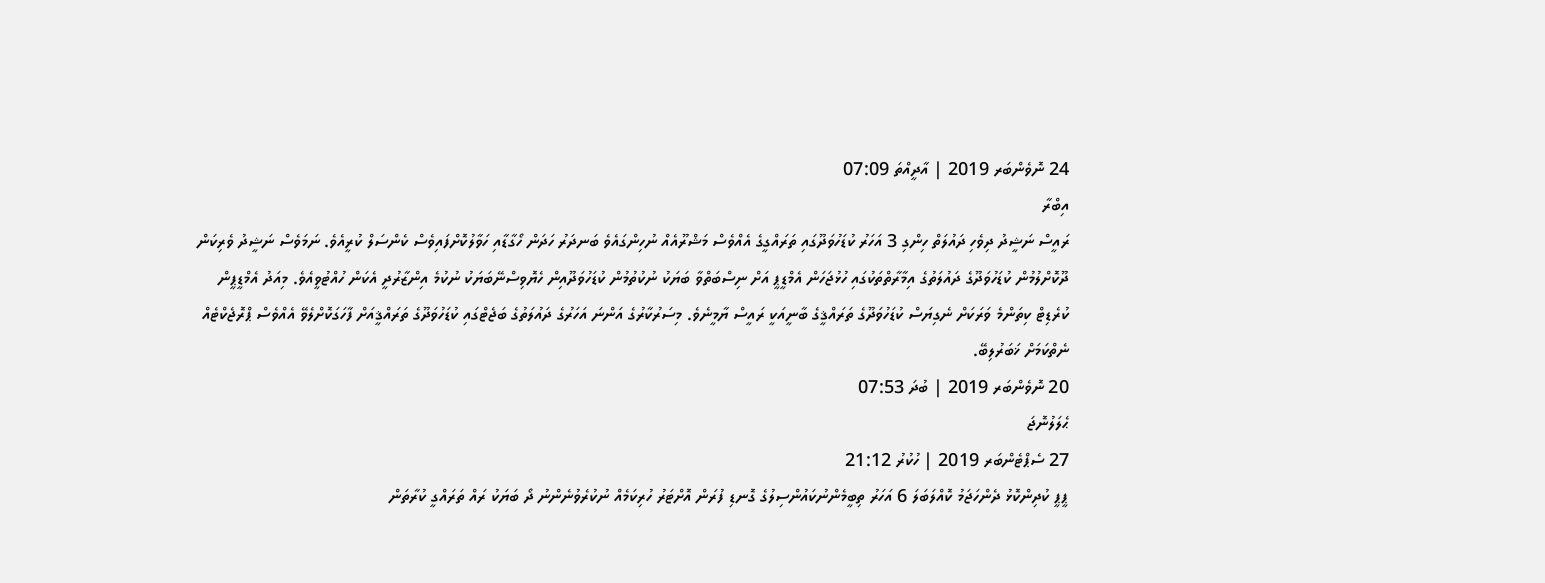24 ނޮވެންބަރ 2019 | އާދީއްތަ 07:09
އިބްރާ
ރައީސް ނަޝީދު ދިވެހި ދައުލަތް ހިންގި 3 އަހަރު ކުޑަހުވަދޫގައި ތަރައްގީގެ އެއްވެސް މަޝްރޫއެއް ނުހިންގައެވެ ބަނދަރު ހަދަން ހޯގާޑާއި ހަވާލުކޮށްފައިވެސް ކެންސަލް ކުރީއެވެ. ނަމަވެސް ނަޝީދު ވެރިކަން ދޫކޮށްލުމުން ކުޑަހުވަދޫގެ ދައުލަތުގެ އިމާރާތްތަކުގައި ހުޅުޖަހަން އެމްޑީޕީ އަށް ނިސްބަތްވާ ބަޔަކު ނުކުތުމުން ކުޑަހުވަދޫއިން ހެޔޮވިސްނޭބަޔަކު ނުކުމެ އިންޒާރުދީ އެކަން ހުއްޓުވީއެވެ. މިއަދު އެމްޑީޕީން ކުރެޑިޓް ކިތަންމެ ވަރަކަށް ނެގިޔަސް ކުޑަހުވަދޫގެ ތަރައްޤީގެ ބާނީއަކީ ރައީސް ޔާމީނެވެ. މިސަރުކާރުގެ އަންނަ އަހަރުގެ ދައުލަތުގެ ބަޖެޓްގައި ކުޑަހުވަދޫގެ ތަރައްޤީއަށް ފާހަގަކޮށްލެވޭ އެއްވެސް ޕްރޮޖެކްޓެއް ނެތްކަމަށް ޚަބަރުލިބޭ.
20 ނޮވެންބަރ 2019 | ބުދަ 07:53
ޙެލަލުނޮޖަ
27 ސެޕްޓެންބަރ 2019 | ހުކުރު 21:12
ޕީޕީ ކުދިންކޮޅު ދެންހަޖަމު ކޮއްލަބަލަ 6 އަހަރު ތިބީމެންނުކައުންސިލުގެ ގޮނޑި ފުރަން އޮށްޓަރު ހުރިކަމެއް ނުކުރެވުނެންނު ދޯ ބަޔަކު ރައް ތަރައްގީ ކުރާތަން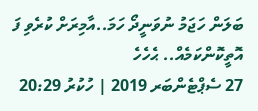ބަލަން ހަޖަމު ނުވަނީދޯ ހަމަ..އާމިރަށް ކުރެވި ފަ އޮތީކޮންކަމެއް.. ޙެހެހެ
27 ސެޕްޓެންބަރ 2019 | ހުކުރު 20:29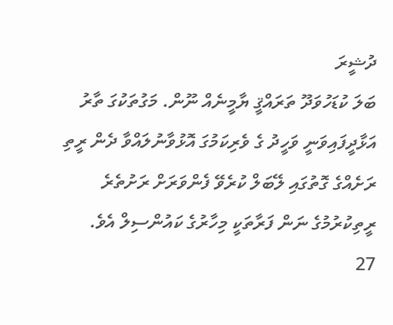ދުޝީރަ
ބަލަ ކުޑަހުވަދޫ ތަރައްޤީ ޔާމީނެއް ނޫން. މަގުތަކުގަ ތާރު އަޅާދީފައިވަނީ ވަހީދު ގެ ވެރިކަމުގަ އޮޅުވާނުލައްވާ ދެން ރީތި ރަށެއްގެ ގޮތުގައި ލޭބަލް ކުރެވޭ ފެންވަރަށް ރަށުތެރެ ރީތިކުރުމުގެ ނަން ފަރާތަކީ މިހާރުގެ ކައުންސިލް އެވެ.
27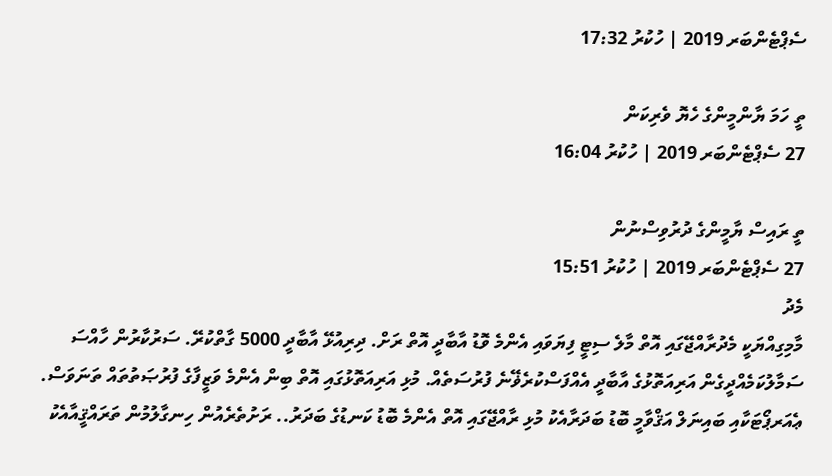ސެޕްޓެންބަރ 2019 | ހުކުރު 17:32

ތީ ހަމަ ޔާންމީންގެ ހެޔޮ ވެރިކަން
27 ސެޕްޓެންބަރ 2019 | ހުކުރު 16:04

ތީ ރައިސް ޔާމީންގެ ދުރުވިސްނުން
27 ސެޕްޓެންބަރ 2019 | ހުކުރު 15:51
މެދު
މާމިގިއްޔަކީ މެދުރާއްޖޭގައި އޮތް މާލެ ސިޓީ ފިޔަވައި އެންމެ ވޮޑު އާބާދީ އޮތް ރަށް. ދިރިއުޅޭ އާބާދީ 5000 ގާތްކުރޭ. ސަރުކާރުން ހާއްސަ ސަމާލުކަމެއްދީގެން އަރިއަތޮޅުގެ އާބާދީ އެއްފަސްކުރެޥޭނެ ފުރުސަތެއް. މުޅި އަރިއަތޮޅުގައި އޮތް ބިން އެންމެ ވަޒީފާގެ ފުރުޞަތުތައް ތަނަވަސް. ޢެއަރޕޯޓަކާއި ބައިނަލް އަޤްވާމީ ބޮޑު ބަދަރާއެކު މުޅި ރާއްޖޭގައި އޮތް އެންމެ ބޮޑު ކަނޑުގެ ބަދަރު.. ރަށުތެރެއުން ހިނގާލުމުން ތަރައްޤީއާއެކު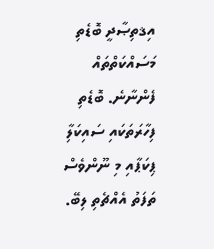އިޤތިޞާދީ ބޮޑެތި މަސައްކަތްތައް ފެންނާނެ. ބޮޑެތި ފިހާރަތަކައި ސައިކަލާި ޕިކަޕާއި މި ނޫންވެސް ތަފަތު އެއްޗެތި ލިބޭ.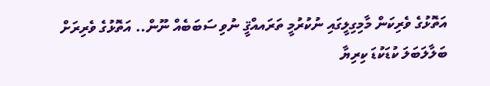އަތޮޅުގެ ވެރިކަން މާމިގިލީގައި ނުކުރުމީ ތަރައއްޤީ ނުވި ސަބަބެއް ނޫން.. އަތޮޅުގެ ވެރިރަށް ބަލާލަބަލަ ކުޑަކުޑަ ކިރިޔާ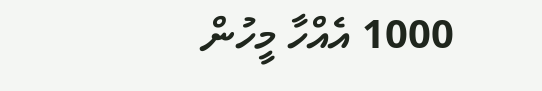1000 އެއްހާ މީހުން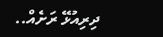ދިރިއުޅޭ ރަށެއް..